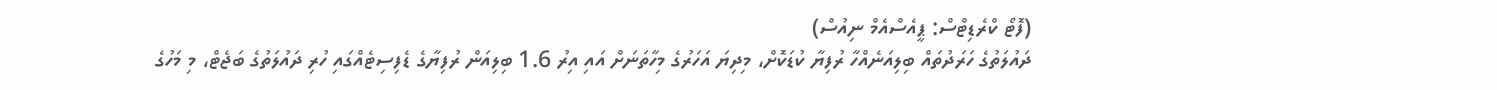(ފޮޓޯ ކްރެޑިޓްސް: ޕީއެސްއެމް ނިއުސް)
ދައުލަތުގެ ހަރަދުތައް ބިލިއަނެއްހާ ރުފިޔާ ކުޑަކޮށް، މިދިޔަ އަހަރުގެ މިހާތަނަށް އައި އިރު 1.6 ބިލިއަން ރުފިޔާގެ ޑެފިސިޓެއްގައި ހުރި ދައުލަތުގެ ބަޖެޓް، މި މަހުގެ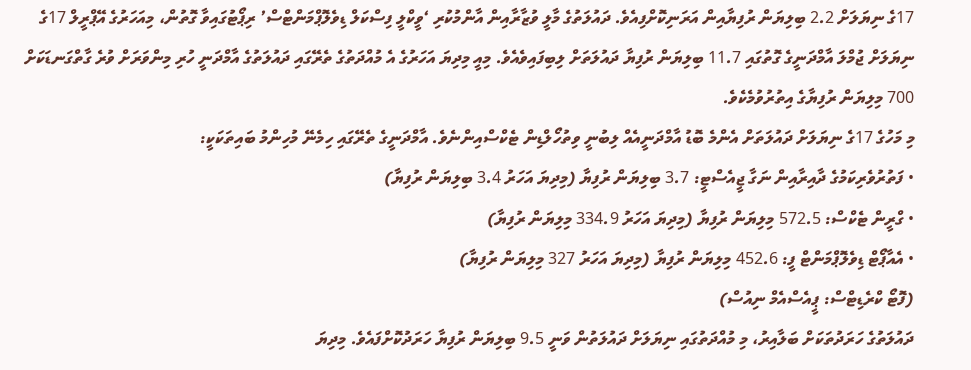17ގެ ނިޔަލަށް 2.2 ބިލިޔަން ރުފިޔާއިން އަރަނިކޮށްފިއެވެ. ދައުލަތުގެ މާލީ ވުޒާރާއިން އާންމުކުރި ‘ވީކްލީ ފިސްކަލް ޑިވެލޮޕްމަންޓްސް’ ރިޕޯޓުގައިވާ ގޮތުން، މިއަހަރުގެ އޭޕްރީލް 17ގެ ނިޔަލަށް ޖުމްލަ އާމްދަނީގެ ގޮތުގައި 11.7 ބިލިޔަން ރުފިޔާ ދައުލަތަށް ލިބިފައިވެއެވެ. މިއީ މިދިޔަ އަހަރުގެ އެ މުއްދަތުގެ ތެރޭގައި ދައުލަތުގެ އާމްދަނީ ހުރި މިންވަރަށް ވުރެ ގާތްގަނޑަކަށް 700 މިލިޔަން ރުފިޔާގެ އިތުރުވުމެކެވެ.
މި މަހުގެ 17ގެ ނިޔަލަށް ދައުލަތަށް އެންމެ ބޮޑު އާމްދަނީއެއް ލިބުނީ ވިތުހޯލްޑިން ޓެކްސްއިންނެވެ. އާމްދަނީގެ ތެރޭގައި ހިމެނޭ މުހިންމު ބައިތަކަކީ:
• ފަތުރުވެރިކަމުގެ ދާއިރާއިން ނަގާ ޖީއެސްޓީ: 3.7 ބިލިޔަން ރުފިޔާ (މިދިޔަ އަހަރު 3.4 ބިލިޔަން ރުފިޔާ)
• ގްރީން ޓެކްސް: 572.5 މިލިޔަން ރުފިޔާ (މިދިޔަ އަހަރު 334.9 މިލިޔަން ރުފިޔާ)
• އެއާޕޯޓް ޑިވެލޮޕްމަންޓް ފީ: 452.6 މިލިޔަން ރުފިޔާ (މިދިޔަ އަހަރު 327 މިލިޔަން ރުފިޔާ)
(ފޮޓޯ ކްރެޑިޓްސް: ޕީއެސްއެމް ނިއުސް)
ދައުލަތުގެ ހަރަދުތަކަށް ބަލާއިރު، މި މުއްދަތުގައި ނިޔަލަށް ދައުލަތުން ވަނީ 9.5 ބިލިޔަން ރުފިޔާ ހަރަދުކޮށްފައެވެ. މިދިޔަ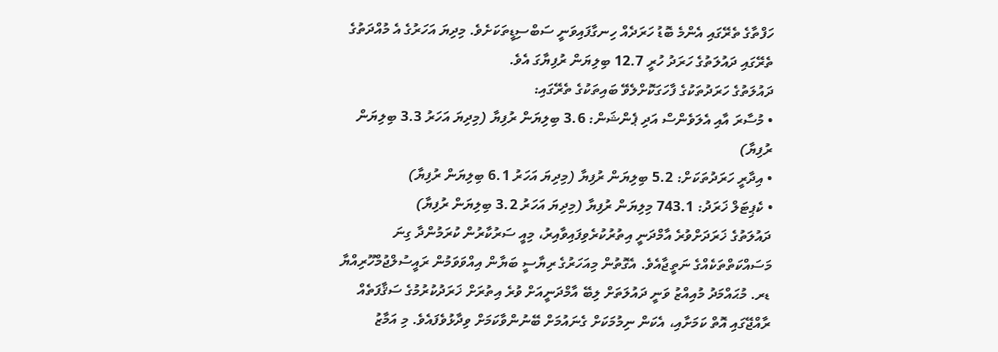ހަފްތާގެ ތެރޭގައި އެންމެ ބޮޑު ހަރަދެއް ހިނގާފައިވަނީ ސަބްސިޑީތަކަށެވެ. މިދިޔަ އަހަރުގެ އެ މުއްދަތުގެ ތެރޭގައި ދައުލަތުގެ ހަރަދު ހުރީ 12.7 ބިލިޔަން ރުފިޔާގަ އެވެ.
ދައުލަތުގެ ހަރަދުތަކުގެ ފާހަގަކޮށްލެވޭ ބައިތަކުގެ ތެރޭގައި:
• މުސާރަ އާއި އެލަވެންސް އަދި ޕެންޝަން: 3.6 ބިލިޔަން ރުފިޔާ (މިދިޔަ އަހަރު 3.3 ބިލިޔަން ރުފިޔާ)
• އިދާރީ ހަރަދުތަކަށް: 5.2 ބިލިޔަން ރުފިޔާ (މިދިޔަ އަހަރު 6.1 ބިލިޔަން ރުފިޔާ)
• ކެޕިޓަލް ޚަރަދު: 743.1 މިލިޔަން ރުފިޔާ (މިދިޔަ އަހަރު 3.2 ބިލިޔަން ރުފިޔާ)
ދައުލަތުގެ ޚަރަދަށްވުރެ އާމްދަނީ އިތުރުކުރެވިފައިވާއިރު، މިއީ ސަރުކާރުން ކުރަމުންދާ ގިނަ މަސައްކަތްތަކެއްގެ ނަތީޖާއެވެ. އެގޮތުން މިއަހަރުގެ ރިޔާސީ ބަޔާން އިއްވަވަމުން ރައީސުލްޖުމްހޫރިއްޔާ ޑރ. މުޙައްމަދު މުއިއްޒު ވަނީ ދައުލަތަށް ލިބޭ އާމްދަނީއަށް ވުރެ އިތުރަށް ޚަރަދުކުރުމުގެ ސަޤާފަތެއް ރާއްޖޭގައި އޮތް ކަމަށާއި، އެކަން ނިމުމަކަށް ގެނައުމަށް ބޭނުންވާކަމަށް ވިދާޅުވެފައެވެ. މި އަމާޒު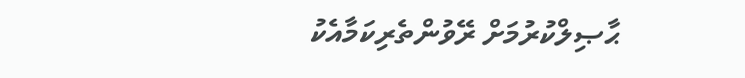ޙާޞިލްކުރުމަށް ރޭވުންތެރިކަމާއެކު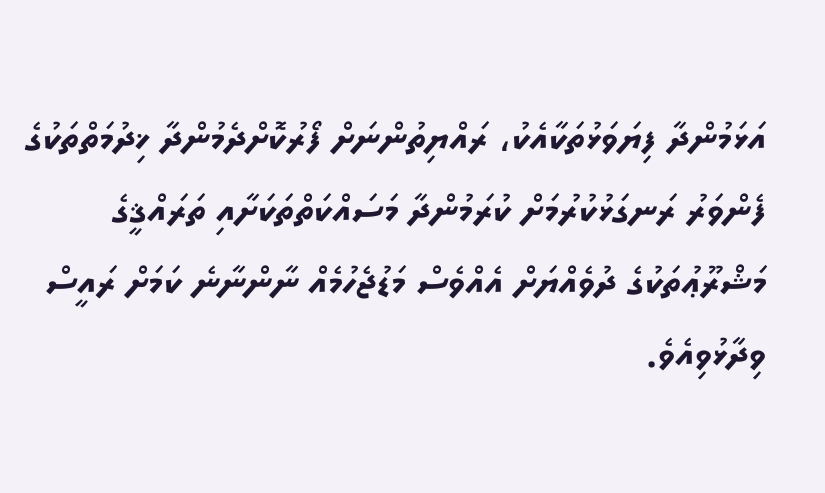އަޅަމުންދާ ފިޔަވަޅުތަކާއެކު، ރައްޔިތުންނަށް ފޯރުކޮށްދެމުންދާ ޚިދުމަތްތަކުގެ ފެންވަރު ރަނގަޅުކުރުމަށް ކުރަމުންދާ މަސައްކަތްތަކަށާއި ތަރައްޤީގެ މަޝްރޫޢުތަކުގެ ދުވެއްޔަށް އެއްވެސް މަޑުޖެހުމެއް ނާންނާނެ ކަމަށް ރައީސް ވިދާޅުވިއެވެ.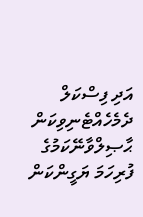އަދި ފިސްކަލް ދެމެހެއްޓެނިވިކަން ޙާޞިލްވާނޭކަމުގެ ފުރިހަމަ ޔަގީންކަން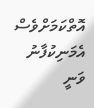އޮތްކަމަށްވެސް އެމަނިކުފާނު ވަނީ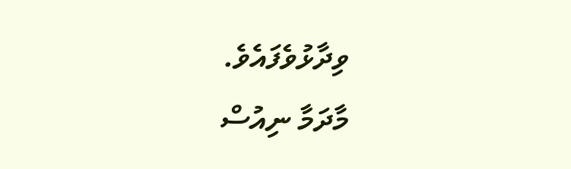ވިދާޅުވެފައެވެ.
މާދަމާ ނިއުސް